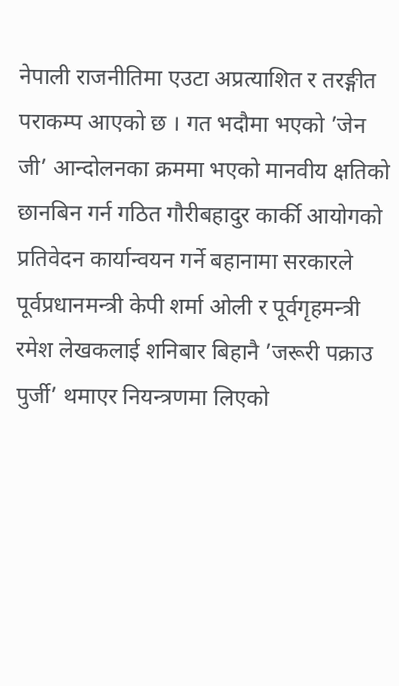नेपाली राजनीतिमा एउटा अप्रत्याशित र तरङ्गीत पराकम्प आएको छ । गत भदौमा भएको ’जेन जी’ आन्दोलनका क्रममा भएको मानवीय क्षतिको छानबिन गर्न गठित गौरीबहादुर कार्की आयोगको प्रतिवेदन कार्यान्वयन गर्ने बहानामा सरकारले पूर्वप्रधानमन्त्री केपी शर्मा ओली र पूर्वगृहमन्त्री रमेश लेखकलाई शनिबार बिहानै ’जरूरी पक्राउ पुर्जी’ थमाएर नियन्त्रणमा लिएको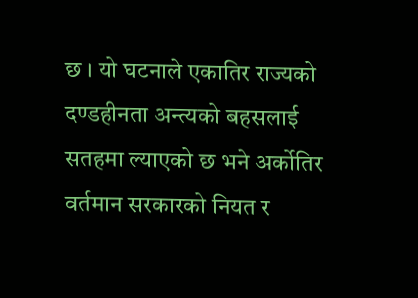छ । यो घटनाले एकातिर राज्यको दण्डहीनता अन्त्यको बहसलाई सतहमा ल्याएको छ भने अर्कोतिर वर्तमान सरकारको नियत र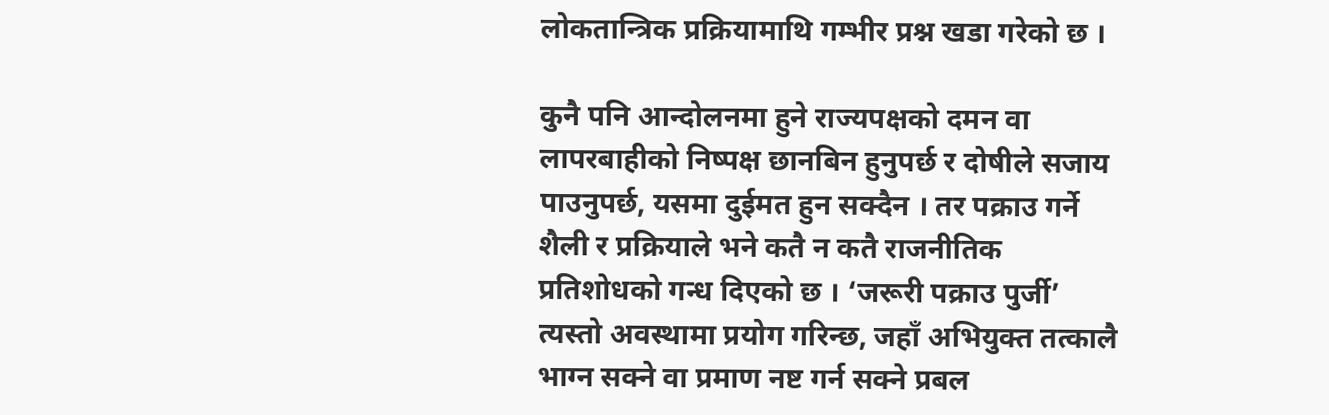लोकतान्त्रिक प्रक्रियामाथि गम्भीर प्रश्न खडा गरेको छ ।

कुनै पनि आन्दोलनमा हुने राज्यपक्षको दमन वा लापरबाहीको निष्पक्ष छानबिन हुनुपर्छ र दोषीले सजाय पाउनुपर्छ, यसमा दुईमत हुन सक्दैन । तर पक्राउ गर्ने शैली र प्रक्रियाले भने कतै न कतै राजनीतिक प्रतिशोधको गन्ध दिएको छ । ‘जरूरी पक्राउ पुर्जी’ त्यस्तो अवस्थामा प्रयोग गरिन्छ, जहाँ अभियुक्त तत्कालै भाग्न सक्ने वा प्रमाण नष्ट गर्न सक्ने प्रबल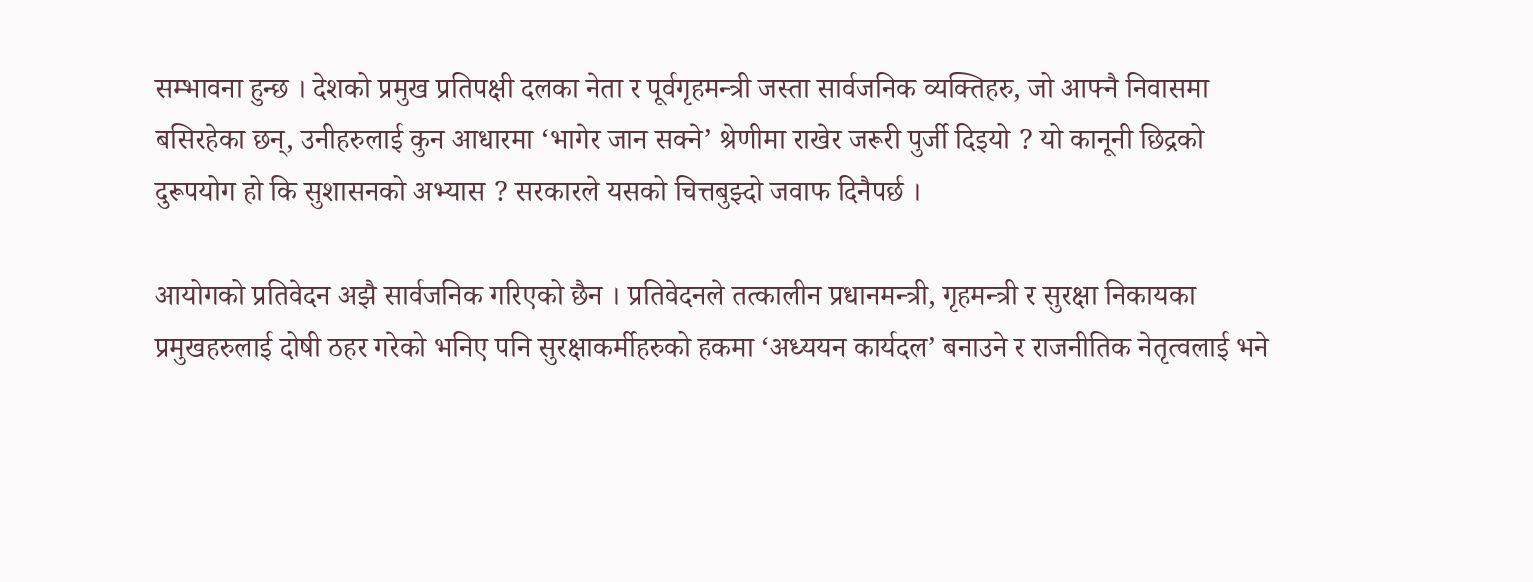सम्भावना हुन्छ । देशको प्रमुख प्रतिपक्षी दलका नेता र पूर्वगृहमन्त्री जस्ता सार्वजनिक व्यक्तिहरु, जो आफ्नै निवासमा बसिरहेका छन्, उनीहरुलाई कुन आधारमा ‘भागेर जान सक्ने’ श्रेणीमा राखेर जरूरी पुर्जी दिइयो ? यो कानूनी छिद्रको दुरूपयोग हो कि सुशासनको अभ्यास ? सरकारले यसको चित्तबुझ्दो जवाफ दिनैपर्छ ।

आयोगको प्रतिवेदन अझै सार्वजनिक गरिएको छैन । प्रतिवेदनले तत्कालीन प्रधानमन्त्री, गृहमन्त्री र सुरक्षा निकायका प्रमुखहरुलाई दोषी ठहर गरेको भनिए पनि सुरक्षाकर्मीहरुको हकमा ‘अध्ययन कार्यदल’ बनाउने र राजनीतिक नेतृत्वलाई भने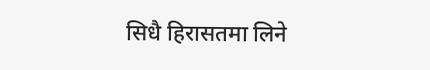सिधै हिरासतमा लिने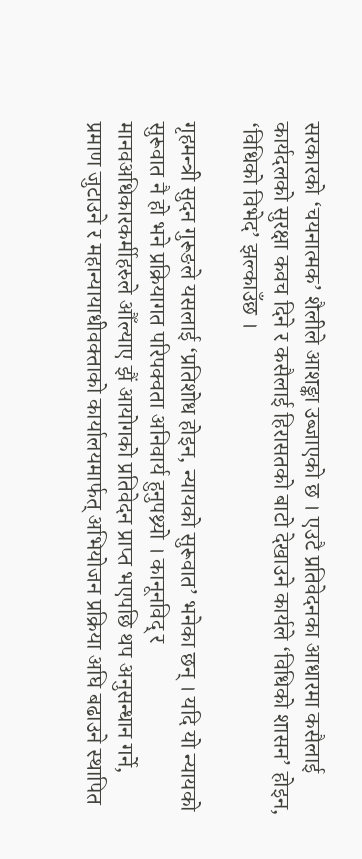सरकारको ‘चयनात्मक’ शैलीले आशङ्का उब्जाएको छ । एउटै प्रतिवेदनका आधारमा कसैलाई कार्यदलको सुरक्षा कवच दिने र कसैलाई हिरासतको बाटो देखाउने कार्यले ‘विधिको शासन’ होइन, ‘विधिको विभेद’ झल्काउँछ ।

गृहमन्त्री सुदन गुरूङले यसलाई ‘प्रतिशोध होइन, न्यायको सुरूवात’ भनेका छन् । यदि यो न्यायको सुरूवात नै हो भने प्रक्रियागत परिपक्वता अनिवार्य हुनुपथ्र्यो । कानूनविद् र मानवअधिकारकर्मीहरुले औँल्याए झैं आयोगको प्रतिवेदन प्राप्त भएपछि थप अनुसन्धान गर्ने, प्रमाण जुटाउने र महान्यायाधीवक्ताको कार्यालयमार्फत् अभियोजन प्रक्रिया अघि बढाउने स्थापित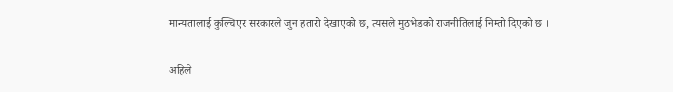मान्यतालाई कुल्चिएर सरकारले जुन हतारो देखाएको छ, त्यसले मुठभेडको राजनीतिलाई निम्तो दिएको छ ।

अहिले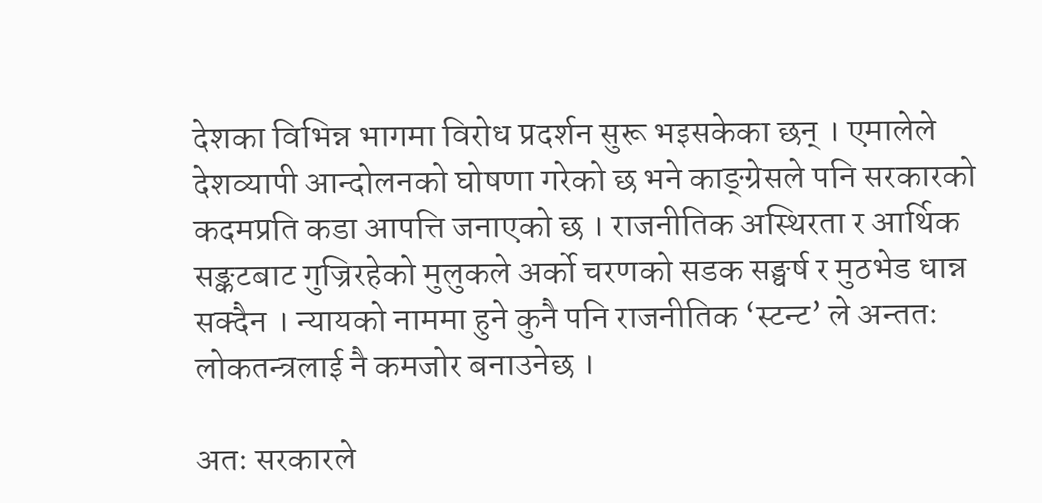देशका विभिन्न भागमा विरोध प्रदर्शन सुरू भइसकेका छन् । एमालेले देशव्यापी आन्दोलनको घोषणा गरेको छ भने काङ्ग्रेसले पनि सरकारको कदमप्रति कडा आपत्ति जनाएको छ । राजनीतिक अस्थिरता र आर्थिक सङ्कटबाट गुज्रिरहेको मुलुकले अर्को चरणको सडक सङ्घर्ष र मुठभेड धान्न सक्दैन । न्यायको नाममा हुने कुनै पनि राजनीतिक ‘स्टन्ट’ ले अन्ततः लोकतन्त्रलाई नै कमजोर बनाउनेछ ।

अतः सरकारले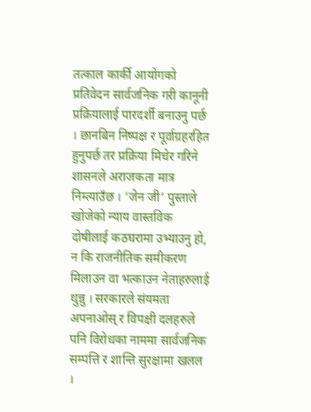तत्काल कार्की आयोगको प्रतिवेदन सार्वजनिक गरी कानूनी प्रक्रियालाई पारदर्शी बनाउनु पर्छ । छानबिन निष्पक्ष र पूर्वाग्रहरहित हुनुपर्छ तर प्रक्रिया मिचेर गरिने शासनले अराजकता मात्र निम्त्याउँछ । ‘जेन जी’ पुस्ताले खोजेको न्याय वास्तविक दोषीलाई कठघरामा उभ्याउनु हो, न कि राजनीतिक समीकरण मिलाउन वा भत्काउन नेताहरुलाई थुन्नु । सरकारले संयमता अपनाओस् र विपक्षी दलहरुले पनि विरोधका नाममा सार्वजनिक सम्पत्ति र शान्ति सुरक्षामा खलल ।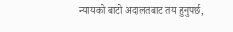न्यायको बाटो अदालतबाट तय हुनुपर्छ,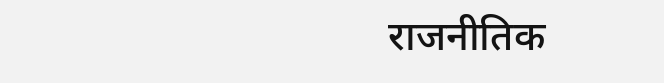राजनीतिक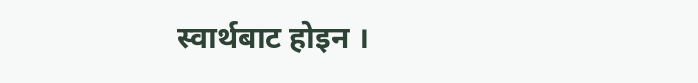स्वार्थबाट होइन ।